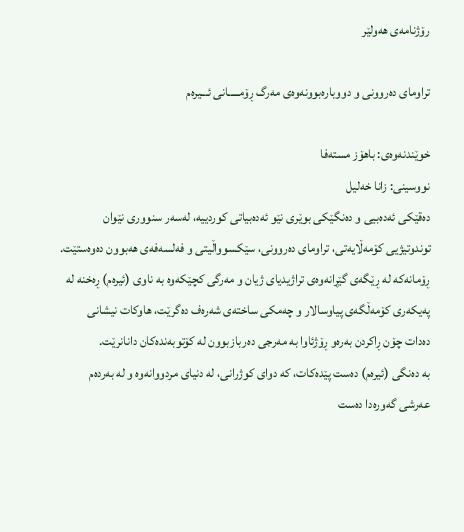رۆژنامەی ھەولێر

تراومای دەروونی و دووبارەبوونەوەی مەرگ ڕۆمـــــانی ئـــیرەم

خوێندنەوەی: باهۆز مستەفا
نووسینی: زانا خەلیل
دەقێکی ئەدەبیی و دەنگێکی بوێری نێو ئەدەبیاتی کوردییە، لەسەر سنووری نێوان توندوتیژیی کۆمەڵایەتی، تراومای دەروونی، سێکسوواڵیتی و فەلسەفەی هەبوون دەوەستێت. ڕۆمانەکە لە ڕێگەی گێڕانەوەی تراژیدیای ژیان و مەرگی کچێکەوە بە ناوی (ئیرەم) ڕەخنە لە پەیکەری کۆمەڵگەی پیاوسالار و چەمکی ساختەی شەرەف دەگرێت، هاوکات نیشانی دەدات چۆن ڕاکردن بەرەو ڕۆژئاوا بە مەرجی دەربازبوون لە کۆتوبەندەکان دانانرێت.
بە دەنگی (ئیرەم) دەست پێدەکات، کە دوای کوژرانی، لە دنیای مردووانەوە و لە بەردەم عەرشی گەورەدا دەست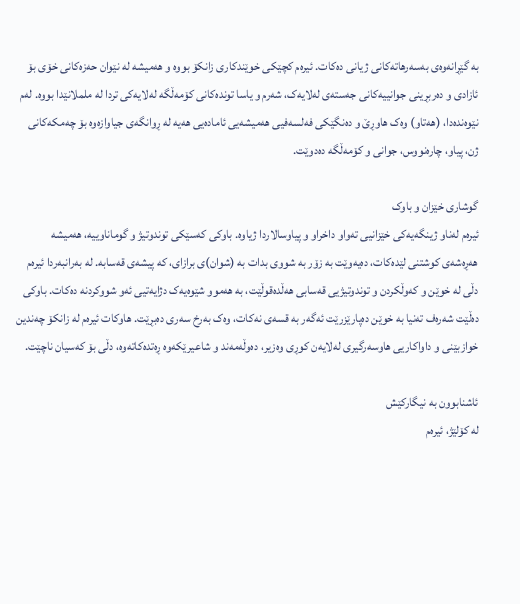بە گێڕانەوەی بەسەرهاتەکانی ژیانی دەکات. ئیرەم کچێکی خوێندکاری زانکۆ بووە و هەمیشە لە نێوان حەزەکانی خۆی بۆ ئازادی و دەربڕینی جوانییەکانی جەستەی لەلایەک، شەرم و یاسا توندەکانی کۆمەڵگە لەلایەکی تردا لە ململانێدا بووە. لەم نێوەندەدا، (هەتاو) وەک هاوڕێ و دەنگێکی فەلسەفیی هەمیشەیی ئامادەیی هەیە لە ڕوانگەی جیاوازەوە بۆ چەمکەکانی ژن، پیاو، چارەنووس، جوانی و کۆمەڵگە دەدوێت.

گوشاری خێزان و باوک
ئیرەم لەناو ژینگەیەکی خێزانیی تەواو داخراو و پیاوسالاردا ژیاوە. باوکی کەسێکی توندوتیژ و گوماناوییە، هەمیشە هەڕەشەی کوشتنی لێدەکات، دەیەوێت بە زۆر بە شووی بدات بە (شوان)ی برازای، کە پیشەی قەسابە. لە بەرانبەردا ئیرەم دڵی لە خوێن و کەوڵکردن و توندوتیژیی قەسابی هەڵدەقوڵێت، بە هەموو شێوەیەک دژایەتیی ئەو شووکردنە دەکات. باوکی دەڵێت شەرەف تەنیا بە خوێن دەپارێزرێت ئەگەر بە قسەی نەکات، وەک بەرخ سەری دەبڕێت. هاوکات ئیرەم لە زانکۆ چەندین خوازبێنی و داواکاریی هاوسەرگیری لەلایەن کوڕی وەزیر، دەوڵەمەند و شاعیرێکەوە ڕەتدەکاتەوە، دڵی بۆ کەسیان ناچێت.

ئاشنابوون بە نیگارکێش
لە کۆلێژ، ئیرەم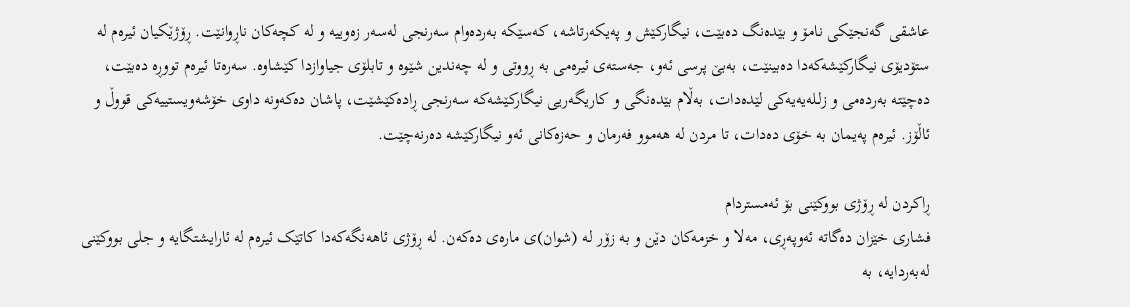عاشقی گەنجێکی نامۆ و بێدەنگ دەبێت، نیگارکێش و پەیکەرتاشە، کەسێکە بەردەوام سەرنجی لەسەر زەوییە و لە کچەکان ناڕوانێت. ڕۆژێکیان ئیرەم لە ستۆدیۆی نیگارکێشەکەدا دەبینێت، بەبێ پرسی ئەو، جەستەی ئیرەمی بە ڕووتی و لە چەندین شێوە و تابلۆی جیاوازدا کێشاوە. سەرەتا ئیرەم تووڕە دەبێت، دەچێتە بەردەمی و زلـلەیەیەکی لێدەدات، بەڵام بێدەنگی و کاریگەریی نیگارکێشەکە سەرنجی ڕادەکێشێت، پاشان دەکەونە داوی خۆشەویستییەکی قووڵ و ئاڵۆز. ئیرەم پەیمان بە خۆی دەدات، تا مردن لە هەموو فەرمان و حەزەکانی ئەو نیگارکێشە دەرنەچێت.

ڕاکردن لە ڕۆژی بووکێنی بۆ ئەمستردام
فشاری خێزان دەگاتە ئەوپەڕی، مەلا و خزمەکان دێن و بە زۆر لە (شوان)ی مارەی دەکەن. لە ڕۆژی ئاهەنگەکەدا کاتێک ئیرەم لە ئارایشتگایە و جلی بووکێنی لەبەردایە، بە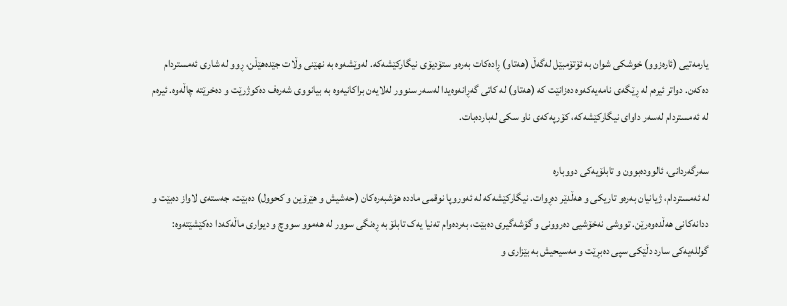یارمەتیی (ئارەزوو) خوشکی شوان بە ئۆتۆمبێل لەگەڵ (هەتاو) ڕادەکات بەرەو ستۆدیۆی نیگارکێشەکە. لەوێشەوە بە نهێنی وڵات جێدەهێڵن، ڕوو لە شاری ئەمستردام دەکەن. دواتر ئیرەم لە ڕێگەی نامەیەکەوە دەزانێت کە (هەتاو) لە کاتی گەڕانەوەیدا لەسەر سنوور لەلایەن براکانیەوە بە بیانووی شەرەف دەکوژرێت و دەخرێتە چاڵەوە. ئیرەم لە ئەمستردام لەسەر داوای نیگارکێشەکە، کۆرپەکەی ناو سکی لەباردەبات.

سەرگەردانی، ئالوودەبوون و تابلۆیەکی دووبارە
لە ئەمستردام، ژیانیان بەرەو تاریکی و هەڵدێر دەڕوات. نیگارکێشەکە لە ئەوروپا نوقمی ماددە هۆشبەرەکان (حەشیش و هێرۆین و کحوول) دەبێت، جەستەی لاواز دەبێت و ددانەکانی هەڵدەوەرێن. تووشی نەخۆشیی دەروونی و گۆشەگیری دەبێت، بەردەوام تەنیا یەک تابلۆ بە ڕەنگی سوور لە هەموو سووچ و دیواری ماڵەکەدا دەکێشێتەوە: گوللەیەکی سارد دڵێکی سپی دەبڕێت و مەسیحیش بە بێزاری و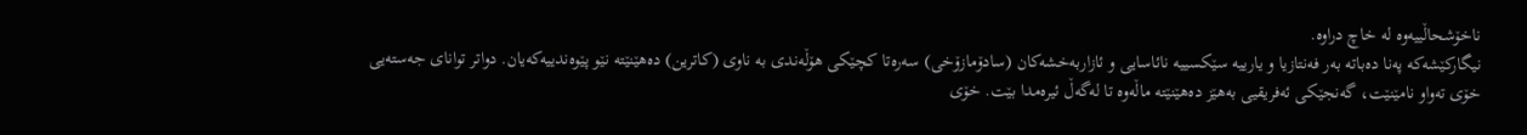ناخۆشحاڵییەوە لە خاچ دراوە.
نیگارکێشەکە پەنا دەباتە بەر فەنتازیا و یارییە سێکسییە نائاسایی و ئازاربەخشەکان (سادۆمازۆخی) سەرەتا کچێکی هۆڵەندی بە ناوی (کاترین) دەهێنێتە نێو پێوەندییەکەیان. دواتر توانای جەستەیی خۆی تەواو نامێنێت، گەنجێکی ئەفریقیی بەهێز دەهێنێتە ماڵەوە تا لەگەڵ ئیرەمدا بێت. خۆی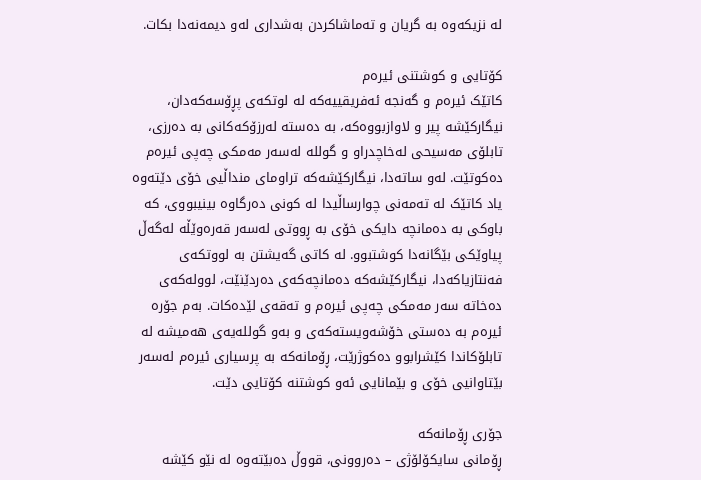لە نزیکەوە بە گریان و تەماشاکردن بەشداری لەو دیمەنەدا بکات.

کۆتایی و کوشتنی ئیرەم
کاتێک ئیرەم و گەنجە ئەفریقییەکە لە لوتکەی پڕۆسەکەدان، نیگارکێشە پیر و لاوازبووەکە، بە دەستە لەرزۆکەکانی بە دەرزی، تابلۆی مەسیحی لەخاچدراو و گوللە لەسەر مەمکی چەپی ئیرەم دەکوتێت. لەو ساتەدا، نیگارکێشەکە تراومای منداڵیی خۆی دێتەوە یاد کاتێک لە تەمەنی چوارساڵیدا لە کونی دەرگاوە بینیبووی، کە باوکی بە دەمانچە دایکی خۆی بە ڕووتی لەسەر قەرەوێڵە لەگەڵ پیاوێکی بێگانەدا کوشتبوو. لە کاتی گەیشتن بە لووتکەی فەنتازیاکەدا، نیگارکێشەکە دەمانچەکەی دەردێنێت، لوولەکەی دەخاتە سەر مەمکی چەپی ئیرەم و تەقەی لێدەکات. بەم جۆرە ئیرەم بە دەستی خۆشەویستەکەی و بەو گوللەیەی هەمیشە لە تابلۆکاندا کێشرابوو دەکوژرێت، ڕۆمانەکە بە پرسیاری ئیرەم لەسەر بێتاوانیی خۆی و بێمانایی ئەو کوشتنە کۆتایی دێت.

جۆری ڕۆمانەکە
ڕۆمانی سایکۆلۆژی – دەروونی، قووڵ دەبێتەوە لە نێو کێشە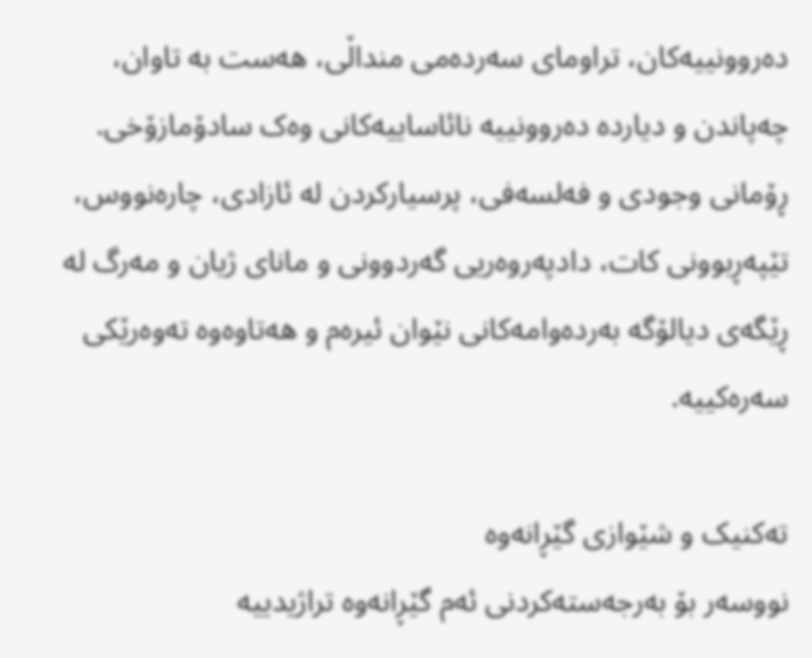دەروونییەکان، تراومای سەردەمی منداڵی، هەست بە تاوان، چەپاندن و دیاردە دەروونییە نائاساییەکانی وەک سادۆمازۆخی.
ڕۆمانی وجودی و فەلسەفی، پرسیارکردن لە ئازادی، چارەنووس، تێپەڕبوونی کات، دادپەروەریی گەردوونی و مانای ژیان و مەرگ لە ڕێگەی دیالۆگە بەردەوامەکانی نێوان ئیرەم و هەتاوەوە تەوەرێکی سەرەکییە.

تەکنیک و شێوازی گێڕانەوە
نووسەر بۆ بەرجەستەکردنی ئەم گێڕانەوە تراژیدییە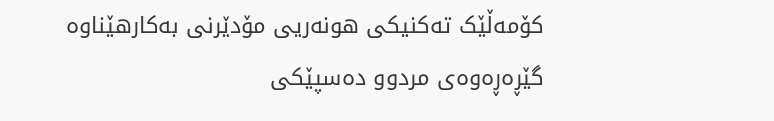کۆمەڵێک تەکنیکی هونەریی مۆدێرنی بەکارهێناوە
گێڕەڕەوەی مردوو دەسپێکی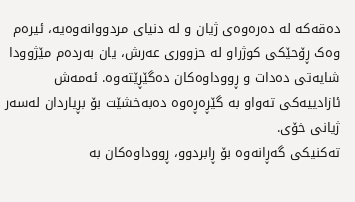دەقەکە لە دەرەوەی ژیان و لە دنیای مردووانەوەیە، ئیرەم وەک ڕۆحێکی کوژراو لە حزووری عەرش، یان بەردەم مێژوودا شایەتی دەدات و ڕووداوەکان دەگێڕێتەوە. ئەمەش ئازادییەکی تەواو بە گێڕەڕەوە دەبەخشێت بۆ بڕیاردان لەسەر ژیانی خۆی.
تەکنیکی گەڕانەوە بۆ ڕابردوو، ڕووداوەکان بە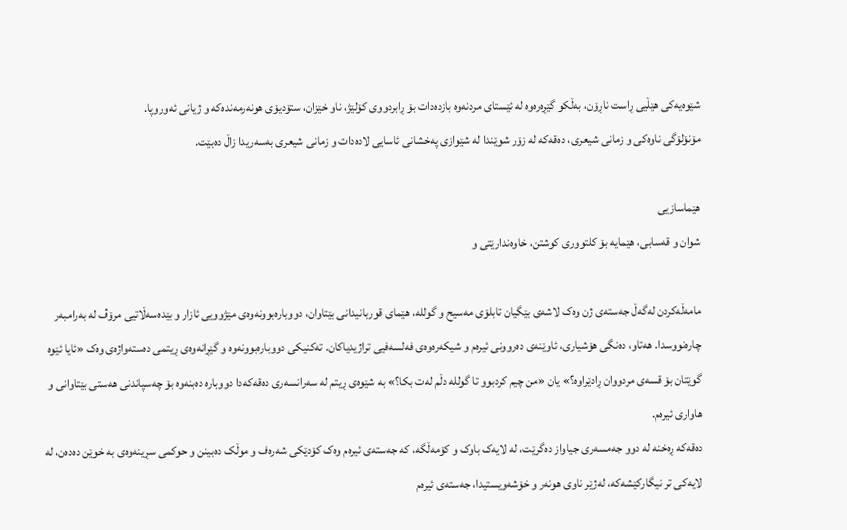شێوەیەکی هێڵیی ڕاست ناڕۆن، بەڵکو گێڕەرەوە لە ئێستای مردنەوە بازدەدات بۆ ڕابردووی کۆلێژ، ناو خێزان، ستۆدیۆی هونەرمەندەکە و ژیانی ئەوروپا.
مۆنۆلۆگی ناوەکی و زمانی شیعری، دەقەکە لە زۆر شوێندا لە شێوازی پەخشانی ئاسایی لادەدات و زمانی شیعری بەسەریدا زاڵ دەبێت.

هێماسازیی
شوان و قەسابی، هێمایە بۆ کلتووری کوشتن، خاوەندارێتی و

مامەڵەکردن لەگەڵ جەستەی ژن وەک لاشەی بێگیان تابلۆی مەسیح و گوللە، هێمای قوربانیدانی بێتاوان، دووبارەبوونەوەی مێژوویی ئازار و بێدەسەڵاتیی مرۆڤ لە بەرامبەر چارەنووسدا. هەتاو، دەنگی هۆشیاری، ئاوێنەی دەروونی ئیرەم و شیکەرەوەی فەلسەفیی تراژیدیاکان. تەکنیکی دووبارەبوونەوە و گێڕانەوەی ڕیتمی دەستەواژەی وەک «ئایا ئێوە گوێتان بۆ قسەی مردووان ڕادێراوە؟» یان «من چیم کردبوو تا گوللە دڵم لەت بکا؟» بە شێوەی ڕیتم لە سەرانسەری دەقەکەدا دووبارە دەبنەوە بۆ چەسپاندنی هەستی بێتاوانی و هاواری ئیرەم.
دەقەکە ڕەخنە لە دوو جەمسەری جیاواز دەگرێت، لە لایەک باوک و کۆمەڵگە، کە جەستەی ئیرەم وەک کۆدێکی شەرەف و موڵک دەبینن و حوکمی سڕینەوەی بە خوێن دەدەن، لە لایەکی تر نیگارکێشەکە، لەژێر ناوی هونەر و خۆشەویستیدا، جەستەی ئیرەم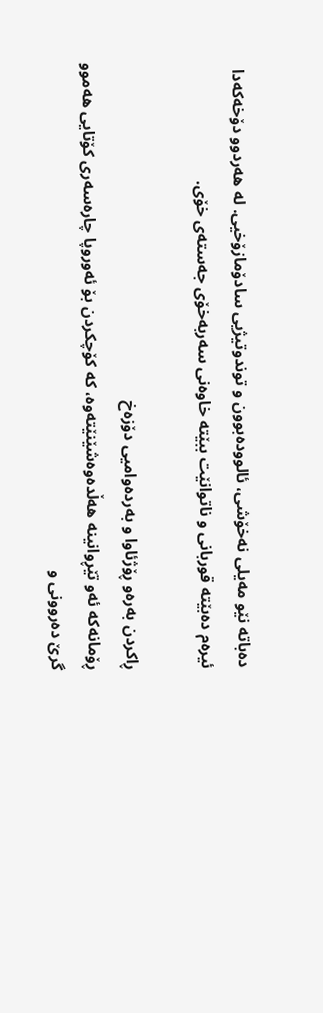دەباتە نێو مەیلی نەخۆشی، ئالوودەبوون و توندوتیژیی سادۆمازۆخیی. لە هەردوو دۆخەکەدا ئیرەم دەبێتە قوربانی و ناتوانێت ببێتە خاوەنی سەربەخۆی جەستەی خۆی.

ڕاکردن بەرەو ڕۆژئاوا و بەردەوامیی دۆزەخ
ڕۆمانەکە ئەو تێڕوانینە هەڵدەوەشێنێتەوە، کە کۆچکردن بۆ ئەوروپا چارەسەری کۆتایی هەموو گرێ دەروونی و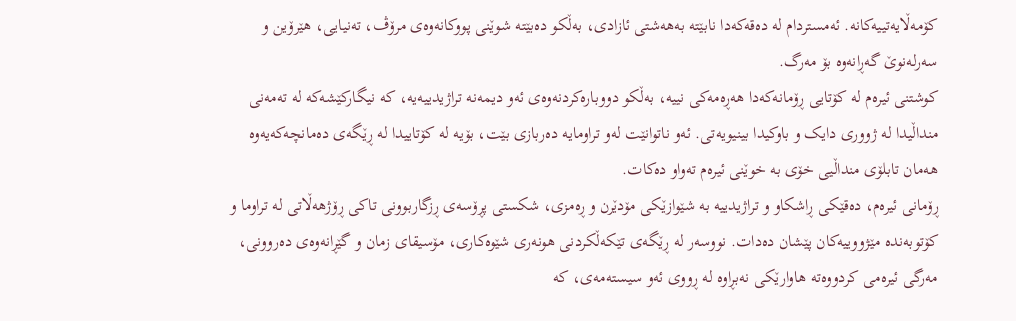کۆمەڵایەتییەکانە. ئەمستردام لە دەقەکەدا نابێتە بەهەشتی ئازادی، بەڵکو دەبێتە شوێنی پووکانەوەی مرۆڤ، تەنیایی، هێرۆین و سەرلەنوێ گەڕانەوە بۆ مەرگ.
کوشتنی ئیرەم لە کۆتایی ڕۆمانەکەدا هەڕەمەکی نییە، بەڵکو دووبارەکردنەوەی ئەو دیمەنە تراژیدییەیە، کە نیگارکێشەکە لە تەمەنی منداڵیدا لە ژووری دایک و باوکیدا بینیویەتی. ئەو ناتوانێت لەو تراومایە دەربازی بێت، بۆیە لە کۆتاییدا لە ڕێگەی دەمانچەکەیەوە هەمان تابلۆی منداڵیی خۆی بە خوێنی ئیرەم تەواو دەکات.
ڕۆمانی ئیرەم، دەقێکی ڕاشکاو و تراژیدییە بە شێوازێکی مۆدێرن و ڕەمزی، شکستی پڕۆسەی ڕزگاربوونی تاکی ڕۆژهەڵاتی لە تراوما و کۆتوبەندە مێژووییەکان پێشان دەدات. نووسەر لە ڕێگەی تێکەڵکردنی هونەری شێوەکاری، مۆسیقای زمان و گێڕانەوەی دەروونی، مەرگی ئیرەمی کردووەتە هاوارێکی نەبڕاوە لە ڕووی ئەو سیستەمەی، کە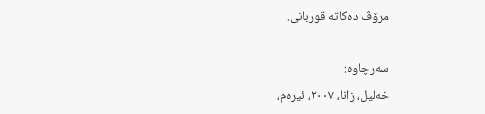مرۆڤ دەکاتە قوربانی.

سەرچاوە:
خەلیل، زانا، ٢٠٠٧، ئیرەم،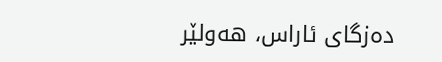دەزگای ئاراس، هەولێر